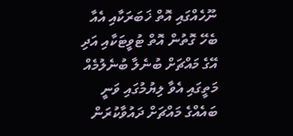ނޫހެއްގައި އޮތް ޚަބަރަކާއި އެއާ ބެހޭ ގޮތުން އޮތް ޓުވީޓަކާއި އަދި އޭގެ މައްޗަށް ބުނެލާ ބުނެލުމެއް
މަތީގައި އެވާ ލިޔުމުގައި ވަނީ ބައެއްގެ މައްޗަށް ދައުވާކުރަން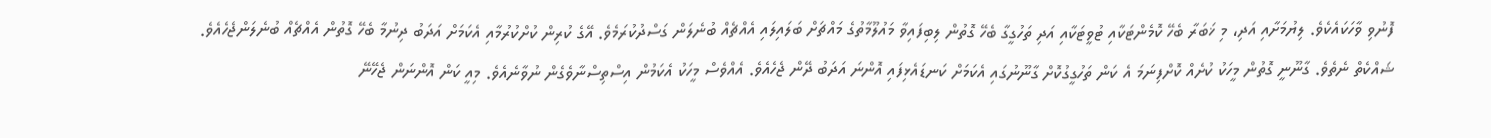ފޮނުވި ވާހަކައެކެވެ. ލިޔުމަށާއި އަދި، މި ޚަބަރާ ބެހޭ ކޮމެންޓަކާއި ޓުވީޓަކާއި އަދި ތަހުގީގާ ބެހޭ ގޮތުން ލިބިފައިވާ މައުލޫމާތުގެ މައްޗަށް ބަލައިލައި އެއްޗެއް ބުނެލަން ގަސްދުކުރަމެވެ. އޭގެ ކުރިން ކުށްކުރުމާއި އެކަމަށް އަދަބު ދިނުމާ ބެހޭ ގޮތުން އެއްޗެއް ބުނެލަންޖެހެއެވެ.
ޝައްކެތް ނެތެވެ. ގާނޫނީ ގޮތުން މީހަކު ކުށެއް ކޮށްފިނަމަ އެ ކަން ތަހުގީގުކޮށް ގާނޫނުގައި އެކަމަށް ކަނޑައެޅިފައި އޮންނަ އަދަބު ދޭން ޖެހެއެވެ. އެއްވެސް މީހަކު އެކަމުން އިސްތިސްނާވެގެން ނުވާނެއެވެ. މިއީ ކަން އޮންނަން ޖެހޭނޭ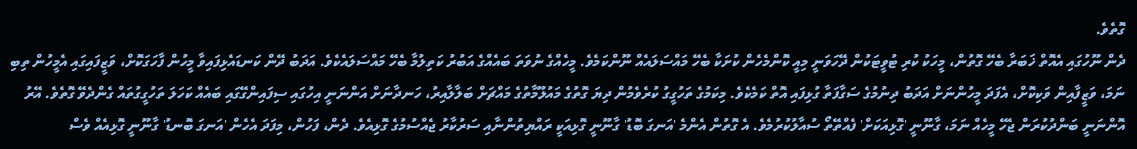ގޮތެވެ.
ދެން ނޫހުގައި އެއޮތް ޚަބަރާ ބެހޭ ގޮތުން، މީހަކު ކުރި ޓުވީޓަކުން ދޭހަވަނީ މިއީ ކޮންމެހެން ކުށަކާ ބެހޭ މައްސަލައެއް ނޫންކަމެވެ. މީހެއްގެ ނުވަތަ ބައެއްގެ އަބުރު ކަތިލުމާ ބެހޭ މައްސަލައެކެވެ. އަދަބު ދޭން ކަނޑައެޅިފައިވާ މީހުން ފާހަގަކޮށް، ވަޒީފައިގައި އެމީހުން ތިބި ނަމަ، ވަޒީފާއިން ވަކިކޮށް، އެފަދަ މީހުންނަށް އަދަބު ދިނުމުގެ ސަގާފަތާ ގުޅިފައި އޮތް ކަމެކެވެ. މިކަމުގެ ތަހުގީގު ކުރެވެމުން ދިޔަ ގޮތުގެ މައުލޫމާތުގެ މައްޗަށް ބަލާލާއިރު، ހަނދާނަށް އަންނަނީ އިހުގައި ސިފައިންގޭގައި ބައެއް ކަހަލަ ތަހުގީގުތައް ގެންދެވޭ ގޮތެވެ. އޭރު އޮންނަނީ ބަންދުކުރަން ޖެހޭ މީހެއް ނަމަ، ގާނޫނީ 'ގޮޅިއަކަށް' ފެއްތޭތޯ ސުއާލުކުރުމެވެ. އެ ގޮތުން އެންމެ 'އަނގަ ބޮޑު' ގާނޫނީ ގޮޅިއަކީ ރައްޔިތުންނާއި ސަރުކާރު ޖެއްސުމުގެ ގޮޅިއެވެ. ދެން، ފަހުން، މިފަދަ އެހެން 'އަނގަ ބޮނޑު' ގާނޫނީ ގޮޅިއެއް ވެސް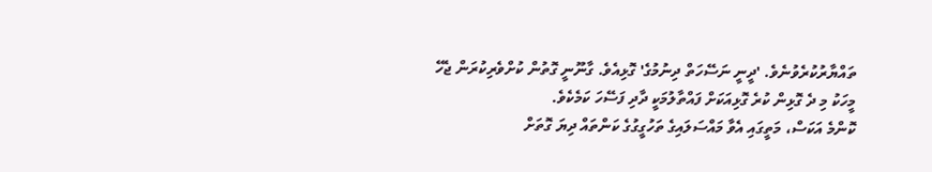ތައްޔާރުކުރެވުނެވެ. 'ދީނީ ނަސޭހަތް ދިނުމުގެ' ގޮޅިއެވެ. ގާނޫނީ ގޮތުން ކުށްވެރިކުރަން ޖެހޭ މީހަކު މި ދެ ގޮޅިން ކުރެ ގޮޅިއަކަށް ފައްތާލުމަކީ ދާދި ފަސޭހަ ކަމެކެވެ.
ކޮންމެ އަކަސް، މަތީގައި އެވާ މައްސަލައިގެ ތަހުގީގުގެ ކަންތައް ދިޔަ ގޮތަށް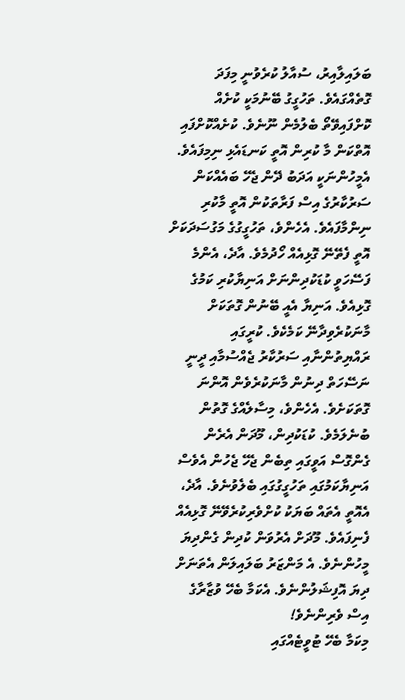ބަލައިލާއިރު، ސުއާލު ކުރެވުނީ މިފަދަ ގޮތެއްގައެވެ. ތަހުގީގު ބޭނުމަކީ ކުށެއް ކޮށްފައިވޭތޯ ބެލުމެން ނޫނެވެ. ކުށެއްކޮށްފައި އޮތްކަން މާ ކުރިން އޮތީ ކަނޑައެޅި ނިމިފައެވެ. އެމީހުންނަކީ އަދަބު ދޭން ޖެހޭ ބައެއްކަން ސަރުކާރުގެ އިސް ފަރާތަކުން އޮތީ މާކުރި ނިންމާފައެވެ. އެހެންވެ، ތަހުގީގުގެ މަގުސަދަކަށް އޮތީ ފެތޭނޭ ގޮޅިއެއް ހޯދުމެވެ. އާދެ، އެންމެ ފަސޭހަވީ ކުޑަކުދިންނަށް އަނިޔާކުރި ކަމުގެ ގޮޅިއެވެ. އަނިޔާ އެއީ ބޭނުން ގޮތަކަށް މާނަކުރެވިދާނޭ ކަމެކެވެ. ކުރީގައި ރައްޔިތުންނާއި ސަރުކާރު ޖެއްސުމާއި ދީނީ ނަސޭހަތް ދިނުން މާނަކުރެވެން އޮންނަ ގޮތަކަށެވެ. އެހެންވެ، މިސާލެއްގެ ގޮތުން ބުނެލަމެވެ. ކުޑަކުދިން، މޫދަން އެރެން ގެންގޮސް އަވީގައި ތިބެން ޖެހޭ ޖެހުން އެވެސް އަނިޔާކަމުގައި ތަހުގީގުގައި ބެލެވުނެވެ. އާދެ، އެއޮތީ އެތައް ބަޔަކު ކުށްވެރިކުރެވޭނޭ ގޮޅިއެއް ފެނިފައެވެ. މޫދަށް އެރުވަން ކުދިން ގެންދިޔަ މީހުންނެވެ. އެ މަންޒަރު ބަލައިލަން އެތަނަށް ދިޔަ އޮފިޝަލުންނެވެ. އެކަމާ ބެހޭ ވުޒާރާގެ އިސް ވެރިންނެވެ!
މިކަމާ ބެހޭ ޓުވީޓެއްގައި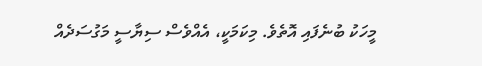މީހަކު ބުނެފައި އޮތެވެ. މިކަމަކީ، އެއްވެސް ސިޔާސީ މަގުސަދެއް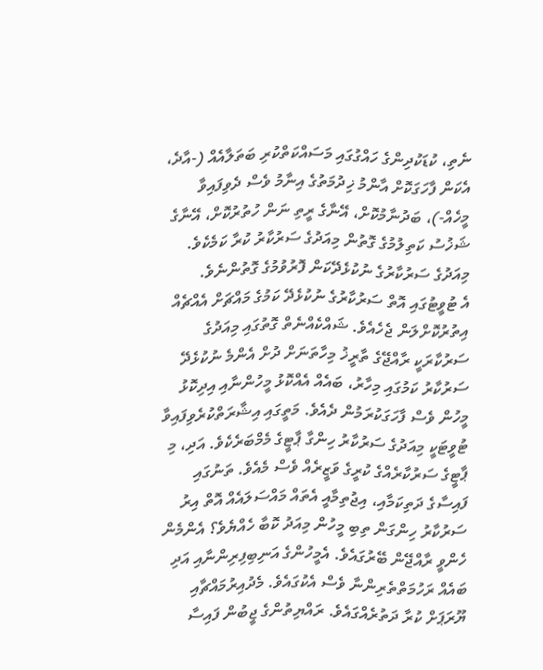ނެތި، ކުޑަކުދިންގެ ހައްގުގައި މަސައްކަތްކުރި ބަތަލާއެއް (-އާދެ، އެކަން ފާހަގަކޮށް އާންމު ޚިދުމަތުގެ އިނާމު ވެސް ދެވިފައިވާ މީހެއް-)، ބަދުނާމުކޮށް، އޭނާގެ ރީތި ނަން ހުތުރުކޮށް، އޭނާގެ ޝަޚުސު ކަތިލުމުގެ ގޮތުން މިއަދުގެ ސަރުކާރު ކުރާ ކަމެކެވެ. މިއަދުގެ ސަރުކާރުގެ ނުކުޅެދޭކަން ފޮރުވުމުގެ ގޮތުންނެވެ.
އެ ޓުވީޓުގައި އޮތް ސަރުކާރުގެ ނުކުޅެދޭ ކަމުގެ މައްޗަށް އެއްޗެއް އިތުރުކޮށްލަން ޖެހެއެވެ. ޝައްކެއްނެތް ގޮތުގައި މިއަދުގެ ސަރުކާރަކީ ރާއްޖޭގެ ތާރީޚު މިހާތަނަށް ދުށް އެންމެ ނުކުޅެދޭ ސަރުކާރު ކަމުގައި މިހާރު، ބައެއް އެއްކޮޅު މީހުންނާއި އިދިކޮޅު މީހުން ވެސް ފާހަގަކުރަމުން ދެއެވެ. މަތީގައި އިޝާރަތްކުރެވިފައިވާ ޓުވީޓަކީ މިއަދުގެ ސަރުކާރު ހިންގާ ޕާޓީގެ މެމްބަރެކެވެ. އަދި، މި ޕާޓީގެ ސަރުކާރެއްގެ ކުރީގެ ވަޒީރެއް ވެސް މެއެވެ. ތަނުގައި ފައިސާގެ ދަތިކަމާއި، އިޖުތިމާއީ އެތައް މައްސަލައެއް އޮތް އިރު ސަރުކާރު ހިންގަން ތިބި މީހުން މިއަދު ކޮބާ ހެއްޔެވެ؟ އެންމެން ހެންވީ ރާއްޖޭން ބޭރުގައެވެ. އެމީހުންގެ އަނިބިފިރިންނާއި އަދި ބައެއް ރަހުމަތްތެރިންނާ ވެސް އެކުގައެވެ. މެދުއިރުމައްޗާއި ޔޫރަޕަށް ކުރާ ދަތުރެއްގައެވެ. ރައްޔިތުންގެ ޖީބުން ފައިސާ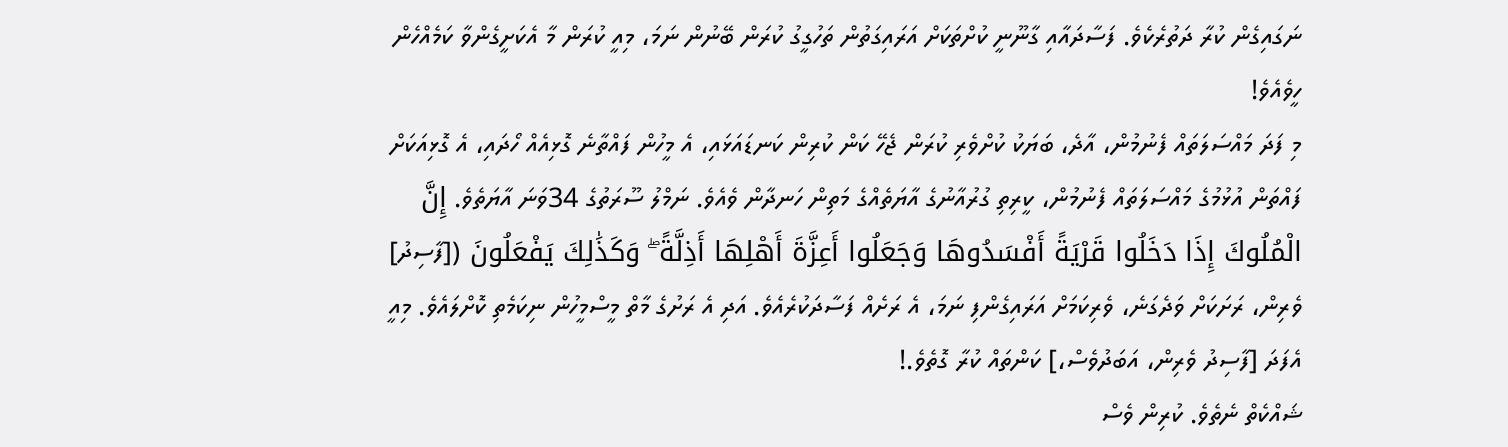ނަގައިގެން ކުރާ ދަތުރެކެވެ. ފަސާދައާއި ގާނޫނީ ކުށްތަކަށް އަރައިގަތުން ތަހުގީގު ކުރަން ބޭނުން ނަމަ، މިއީ ކުރަން މާ އެކަށީގެންވާ ކަމެއްހެން ހީވެއެވެ!
މި ފަދަ މައްސަލަތައް ފެނުމުން، އާދެ، ބަޔަކު ކުށްވެރި ކުރަން ޖެހޭ ކަން ކުރިން ކަނޑައަޅައި، އެ މީހުން ފައްތާނެ ގޮޅިއެއް ހޯދައި، އެ ގޮޅިއަކަށް ފައްތަން އުޅުމުގެ މައްސަލަތައް ފެނުމުން، ކީރިތި ގުރުއާނުގެ އާޔަތެއްގެ މަތިން ހަނދާން ވެއެވެ. ނަމްލު ސޫރަތުގެ 34ވަނަ އާޔަތެވެ. إِنَّ الْمُلُوكَ إِذَا دَخَلُوا قَرْيَةً أَفْسَدُوهَا وَجَعَلُوا أَعِزَّةَ أَهْلِهَا أَذِلَّةً ۖ وَكَذَٰلِكَ يَفْعَلُونَ ([ފާސިދު] ވެރިން، ރަށަކަށް ވަދެގަނެ، ވެރިކަމަށް އަރައިގެންފި ނަމަ، އެ ރަށެއް ފަސާދަކުރެއެވެ. އަދި އެ ރަށުގެ މާތް މީސްމީހުން ނިކަމެތި ކޮށްލައެވެ. މިއީ އެފަދަ [ފާސިދު ވެރިން، އަބަދުވެސް،] ކަންތައް ކުރާ ގޮތެވެ.!
ޝައްކެތް ނެތެވެ. ކުރިން ވެސް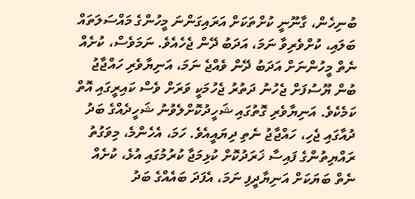ބުނިހެން، ގާނޫނީ ކުށްތަކަށް އަރައިގަންނަ މީހުންގެ މައްސަލަތައް ބަލައި، ކުށްވެރިވާ ނަމަ، އަދަބު ދޭން ޖެހެއެވެ. ނަމަވެސް، ކުށެއް ނެތް މީހުންނަށް އަދަބު ދޭން ވެއްޖެ ނަމަ، އަނިޔާވެރި ހައްޖާޖު ބުން ޔޫސުފަށް ޖެހުނު ދަތުރު ޖެހުމަކީ ވަރަށް ވެސް ކައިރީގައި އޮތް ކަމެކެވެ. އަނިޔާވެރި ގޮތުގައި ޝަހީދުކޮށްލެވުނު ޝަހީދެއްގެ ބަދު ދުއާގައި ޖެހި، ހައްޖާޖު ނެތި ދިޔައީއެވެ. ހަމަ، އެހެންމެ، މިވަގުތު ރައްޔިތުންގެ ފައިސާ ޚަރަދުކޮށް ކުޅިމަޖާ ކުރުމުގައި އުޅެ، ކުށެއް ނެތް ބަޔަކަށް އަނިޔާދީފި ނަމަ، އެފަދަ ބައެއްގެ ބަދު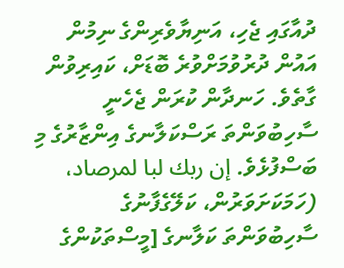ދުއާގައި ޖެހި، އަނިޔާވެރިންގެ ނިމުން އައުން ދުރުވުމަށްވުރެ ބޮޑަށް، ކައިރިވުން ގާތެވެ. ހަނދާން ކުރަން ޖެހެނީ ސާހިބުވަންތަ ރަސްކަލާނގެ އިންޒާރުގެ މި ބަސްފުޅެވެ. إن ربك لبا لمرصاد، (ހަމަކަށަވަރުން، ކަލޭގެފާނުގެ ސާހިބުވަންތަ ކަލާނގެ [މީސްތަކުންގެ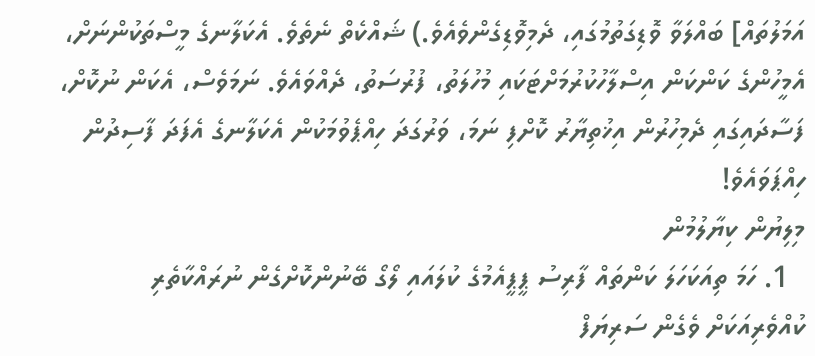އަމަލުތައް] ބައްލަވާ ވޮޑިގަތުމުގައި، ދެމިވޮޑިގެންވެއެވެ.) ޝައްކެތް ނެތެވެ. އެކަލާނގެ މީސްތަކުންނަށް، އެމީހުންގެ ކަންކަން އިސްލާހުކުރުމަށްޓަކައި މުހުލަތު، ފުރުސަތު، ދެއްވައެވެ. ނަމަވެސް، އެކަން ނުކޮށް، ފަސާދައިގައި ދެމިހުރުން އިޚުތިޔާރު ކޮށްފި ނަމަ، ވަރުގަދަ ހިއްޕެވުމަކުން އެކަލާނގެ އެފަދަ ފާސިދުން ހިއްޕަވައެވެ!
މިލިޔުން ކިޔާލުމުން
  1. ހަމަ ތިއަކަހަލަ ކަންތައް ފާރިސު ޕީޕީއެމުގެ ކުލައައި ލޯގޯ ބޭނުންކޮށްގެން ނުރައްކާތެރި ކުއްވެރިއަކަށް ވެގެން ސަރިޔަފް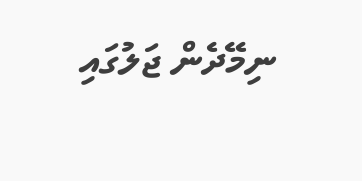ނިމޭދެން ޖަލުގައި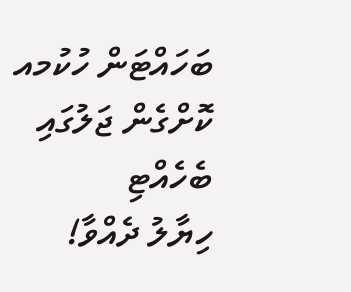ބަހައްޓަން ހުކުމއ ކޮށްގެން ޖަލުގައި ބެހެއްޓި
ހިޔާލު ދެއްވާ!